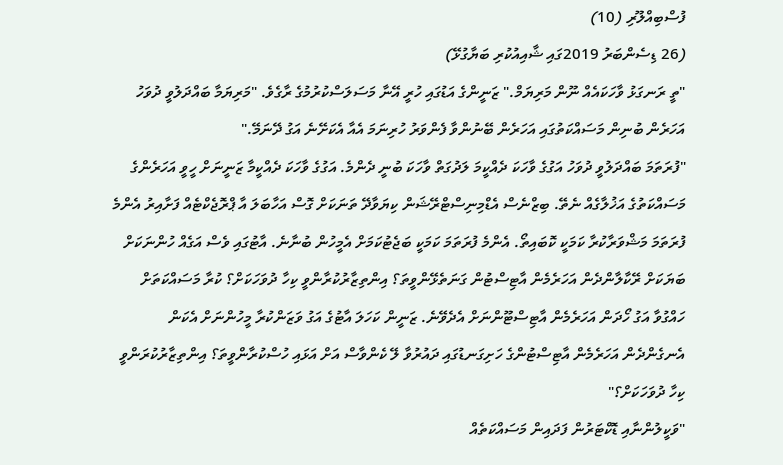ފުސްބިއްލޫރި (10)
(26 ޑިސެންބަރު 2019ގައި ޝާއިއުކުރި ބަޔާގުޅޭ)
"ތީ ރަނގަޅު ވާހަކައެއް ނޫން މަރިޔަމް." ޒަނީންގެ އަޑުގައި ހުރީ އޭނާ މަސަލަސްކުރުމުގެ ރާގެވެ. "މަރިޔަމާ ބައްދަލުވީ ދުވަހު އަހަރެން ބުނިން މަސައްކަތުގައި އަހަރެން ބޭނުންވާ ފެންވަރު ހުރިނަމަ އެއާ އެކަށޭނެ އަގު ދޭނަމޭ."
"ފުރަތަމަ ބައްދަލުވީ ދުވަހު އަގުގެ ވާހަކަ ދެއްކީމަ ލަދުގަތް ވާހަކަ ބުނީ ދެންމެ. އަގުގެ ވާހަކަ ދެއްކީމާ ޒަނީނަށް ހީވީ އަހަރެންގެ މަސައްކަތުގެ އަޚުލާގެއް ނެތޭ. ބިޒްނެސް އެޑްމިނިސްޓްރޭޝަން ކިޔަވާދޭ ތަނަކަށް ގޮސް އަހާބަލަ އާ ޕްރޮޖެކްޓެއް ފަށާއިރު އެންމެ ފުރަތަމަ މަޝްވަރާކުރާ ކަމަކީ ކޮބައިތޯ. އެންމެ ފުރަތަމަ ކަމަކީ ބަޖެޓުކަމަށް އެމީހުން ބުނާނެ. އާޓުގައި ވެސް އަގެއް ހުންނަކަށް ބަޔަކަށް ރޭކާލާންދެން އަހަރެމެން އާޓިސްޓުން ގަނަތެޅޭންވީތަ؟ އިންތިޒާރުކުރާންވީ ކިހާ ދުވަހަކަށް؟ ކުރާ މަސައްކަތަށް ހައްގުވާ އަގު ހޯދަން އަހަރެމެން އާޓިސްޓޫންނަށް އެދެވޭނެ. ޒަނީން ކަހަލަ އާޓުގެ އަގު ވަޒަންކުރާ މީހުންނަށް އެކަން އެނގެންދެން އަހަރެމެން އާޓިސްޓުންގެ ހަށިގަނޑުގައި ދައުރުވާ ލޭ ކެންވާސް އަށް އަޅައި ހުސްކުރާންވީތަ؟ އިންތިޒާރުކުރަންވީ ކިހާ ދުވަހަކަށް؟"
"ވަކީލުންނާއި ޑޮކްޓަރުން ފަދައިން މަސައްކަތެއް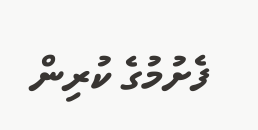ފެށުމުގެ ކުރިން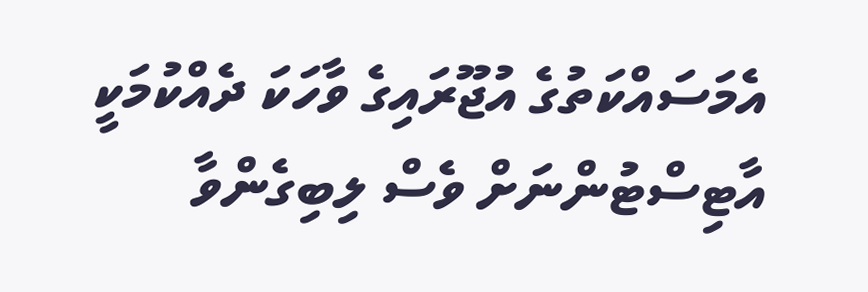އެމަސައްކަތުގެ އުޖޫރައިގެ ވާހަކަ ދެއްކުމަކީ އާޓިސްޓުންނަށް ވެސް ލިބިގެންވާ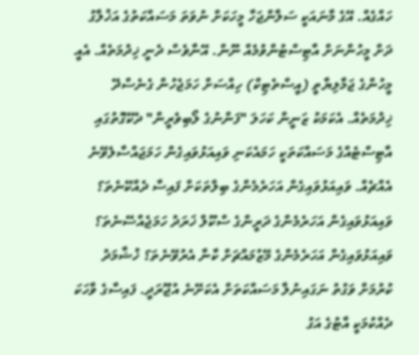ހައްގެއް. އޭގެ މާނައަކީ ސަލާންޖަހާ މީހަކަށް ނުވަތަ މަސައްކަތުގެ އަޚުލާގު ދަށް މީހުންނަށް އާޓިސްޓުންވުމެއް ނޫން. އޭނާވެސް ދެނީ ޚިދުމަތެއް. އެއީ މީހުންގެ ޖަމާލިޔާތީ (އީސްތެޓިކް) ހިއްސަށް ހަމަޖެހުން ގެނެސްދޭ ޚިދުމަތެއް. އެކަމަކު ޒަނީން ކަހަލަ "ފަންނުގެ ލޯބިވެރީން" ދެކޭގޮތުގައި އާޓިސްޓެއްގެ މަސައްކަތަކީ ހަމައެކަނި ވައިއަޅުވައިގެން ހަމަޖައްސާލެވޭނެ އެއްޗެއް. ވައިއަޅުވައިގެން އަހަރެމެންގެ ބިލްތަކަށް ފައިސާ ދެއްކޭނެތަ؟ ވައިއަޅުވައިގެން އަހަރެމެންގެ ދަރީންގެ ސްކޫލް ޚަރަދު ހަމަޖެއްސޭނެތަ؟ ވައިއަޅުވައިގެން އަހަރެމެންގެ މޭޒުމައްޗަށް ކާނާ އެރުވޭނެތަ؟ ޚުޝާމަދު ކުރުމަށް ވަގުތު ނަގައިނުލާ މަސައްކަތަށް އެކަށޭނެ އުޖޫރަދީ. ފައިސާގެ ވާހަކަ ދެއްކުމަކީ އާޓުގެ އަގު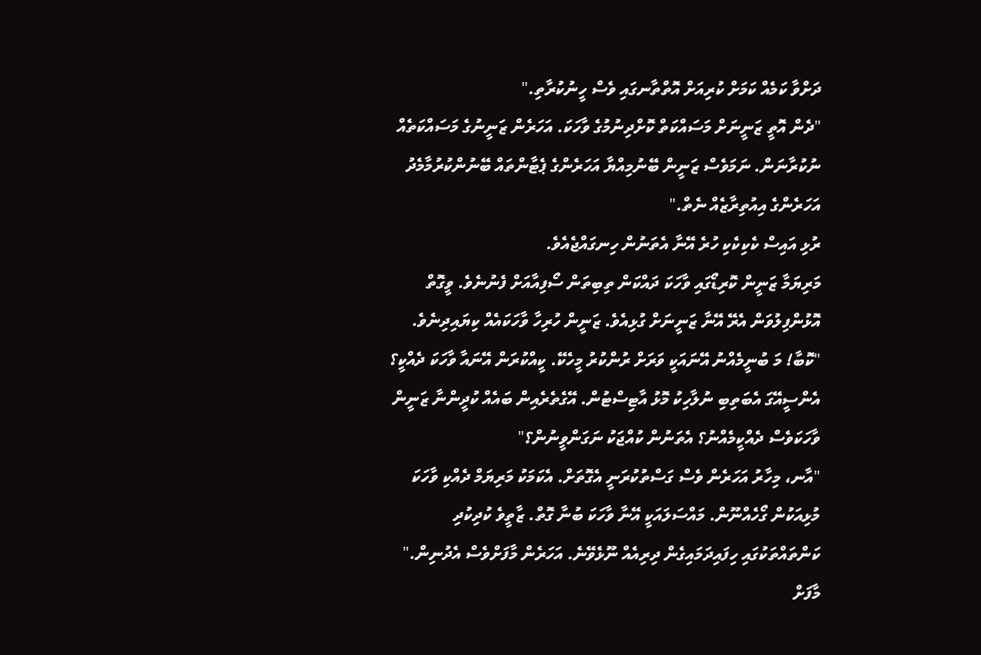ދަށްވާ ކަމެއް ކަމަށް ކުރިއަށް އޮތްތާނގައި ވެސް ހީނުކުރާތި."
"ދެން އޮތީ ޒަނީނަށް މަސައްކަތް ކޮށްދިނުމުގެ ވާހަކަ. އަހަރެން ޒަނީނުގެ މަސައްކަތެއް ނުކުރާނަން. ނަމަވެސް ޒަނީން ބޭނުމިއްޔާ އަހަރެންގެ ޕެޓާންތައް ބޭނުންކުރުމާމެދު އަހަރެންގެ އިއުތިރާޒެއް ނެތް."
ރުޅި އައިސް ކެކިކެކި ހުރެ އޭނާ އެތަނުން ހިނގައްޖެއެވެ.
މަރިޔަމާ ޒަނީން ކޮރިޑޯގައި ވާހަކަ ދައްކަން ތިބިތަން ސޯފިއާއަށް ފެނުނެވެ. ވީގޮތް އޮޅުންފިލުވަން އެރޭ އޭނާ ޒަނީނަށް ގުޅިއެވެ. ޒަނީން ހުރިހާ ވާހަކައެއް ކިޔައިދިނެވެ.
"ކޮބާ! މަ ބުނީމެއްނު އޭނައަކީ ވަރަށް ރުންކުރު މީހެކޭ. ކީއްކުރަން އޭނައާ ވާހަކަ ދެއްކީ؟ އެންސީއޭގަ އެބަތިބި ނުލާހިކު މޮޅު އާޓިސްޓުން. އޭގެތެރެއިން ބައެއް ކުދީންނާ ޒަނީން ވާހަކަވެސް ދެއްކީމެއްނު؟ އެތަނުން ކުއްޖަކު ނަގަންވީނުން؟"
"އާނ، މިހާރު އަހަރެން ވެސް ގަސްތުކުރަނީ އެގޮތަށް. އެކަމަކު މަރިޔަމް ދެއްކި ވާހަކަ މުޅިއަކުން ގޯހެއްނޫން. މައްސަލައަކީ އޭނާ ވާހަކަ ބުނާ ގޮތް. ޒާތީވެ ކުދިކުދި ކަންތައްތަކުގައި ހިފައިދަމައިގެން ދިރިއެއް ނޫޅެވޭނެ. އަހަރެން މާފަށްވެސް އެދުނިން." މާފަށް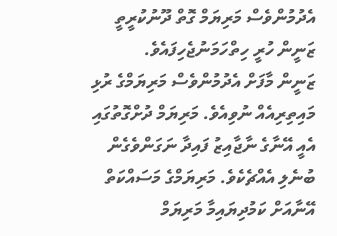އެދުމުންވެސް މަރިޔަމް ގޮތް ދޫނުކުރީތީ ޒަނީން ހުރީ ހިތްހަމަނުޖެހިފައެވެ.
ޒަނީން މާފަށް އެދުމުންވެސް މަރިޔަމްގެ ރުޅި މައިތިރިއެއް ނުވިއެވެ. މަރިޔަމް ދުށްގޮތުގައި އެއީ އޭނާގެ ނާޖާއިޒު ފައިދާ ނަގަންވެގެން ބުނެލި އެއްޗެކެވެ. މަރިޔަމްގެ މަސައްކަތް އޭނާއަށް ކަމުދިޔައިމާ މަރިޔަމް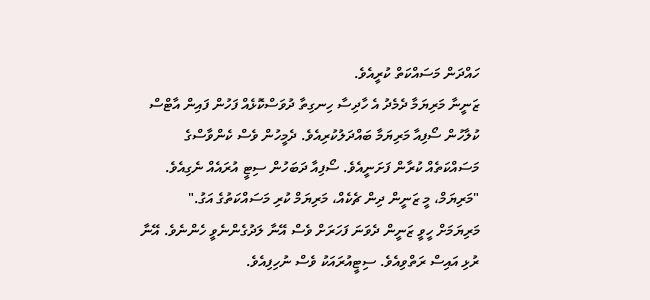ހައްދަން މަސައްކަތް ކުރީއެވެ.
ޒަނީނާ މަރިޔަމާ ދެމެދު އެ ހާދިސާ ހިނގިތާ ދުވަސްކޮޅެއް ފަހުން ފައިން އާޓްސް ކުލާހުން ސޯފިއާ މަރިޔަމާ ބައްދަލުކުރިއެވެ. ދެމީހުން ވެސް ކެންވާސްގެ މަސައްކަތެއް ކުރާން ފަށަނީއެވެ. ސޯފިއާ ދަބަހުން ސިޓީ އުރައެއް ނެގިއެވެ. "މަރިޔަމް، މީ ޒަނީން ދިން ޗެކެއް، މަރިޔަމް ކުރި މަސައްކަތުގެ އަގު."
މަރިޔަމަށް ހީވީ ޒަނީން ދެވަނަ ފަހަރަށް ވެސް އޭނާ ލަދުގެންނެވީ ހެންނެވެ. އޭނާ ރުޅި އައިސް ރަތްވިއެވެ. ސިޓީއުރައަކު ވެސް ނުހިފިއެވެ.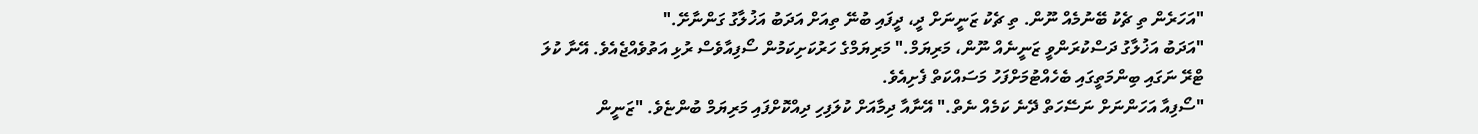"އަހަރެން ތި ޗެކު ބޭނުމެއް ނޫން. ތި ޗެކު ޒަނީނަށް ދީ، ދީފައި ބުނޭ ތިއަށް އަދަބު އަޚުލާގު ގަންނާށޭ."
"އަދަބު އަޚުލާގު ދަސްކުރަންވީ ޒަނީނެއް ނޫން، މަރިޔަމް." މަރިޔަމްގެ ހަރުކަށިކަމުން ސޯފިއާވެސް ރުޅި އަތުވެއްޖެއެވެ. އޭނާ ކުލަ ޓްރޭ ނަގައި ބިންމަތީގައި ބެހެއްޓުމަށްފަހު މަސައްކަތް ފެށިއެވެ.
"ސޯފިއާ އަހަންނަށް ނަސޭހަތް ދޭނެ ކަމެއް ނެތް." އޭނާއާ ދިމާއަށް ކުލަފިހި ދިއްކޮށްފައި މަރިޔަމް ބުންޏެވެ. "ޒަނީން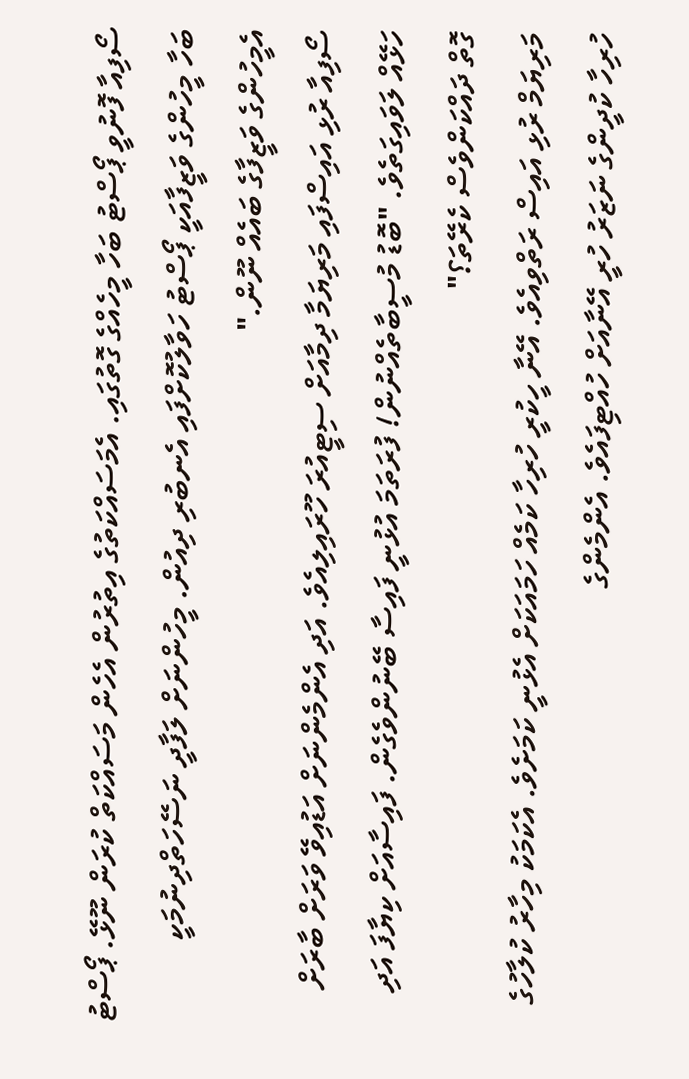ސޯފިއާ ފޮނުވީ ޕޯސްޓު ބަހާ މީހެއްގެ ގޮތުގައި. އެމަސައްކަތުގެ އިތުރުން އެހެން މަސައްކަތް ކުރަން ނޫޅޭ. ޕޯސްޓު ބަހާ މީހުންގެ ވަޒީފާއަކީ ޕޯސްޓު ހަވާލުކޮށްފައި އެނބުރި ދިއުން. މީހުންނަށް ލަފާދީ ނަސޭހަތްދިނުމަކީ އެމީހުންގެ ވަޒީފާގެ ބައެއް ނޫން."
ސޯފިއާ ރުޅި އައިސްފައި މަރިޔަމާ ދިމާއަށް ސިޓީއުރަ ހޫރައިލިއެވެ. އަދި އެންމެންނަށް އަޑުއިވޭ ވަރަށް ބާރަށް ހަޅޭއް ލަވައިގަތެވެ. "ބޮޑު މުސީބާތެއްނުން! ފުރަތަމަ އުޅުނީ ފައިސާ ބޭނުންވެގެން. ފައިސާއަށް ކިޔާފަ އަދި ގޮތް ދައްކަންވެސް ކެރޭތަ؟"
މަރިޔަމް ރުޅި އައިސް ރަތްވިއެވެ. އޭނާ ހީކުރީ ހުރިހާ ކަމެއް ހަމައަކަށް އެޅުނީ ކަމަށެވެ. އެކަމަކު މިހާރު ކުލާހުގެ ހުރިހާ ކުދީންގެ ނަޒަރު ހުރީ އޭނާއަށް ހުއްޓިފައެވެ. އެންމެންގެ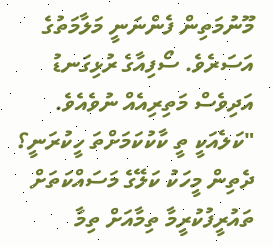މޫނުމަތިން ފެންނަނީ މަލާމަތުގެ އަސަރެވެ. ސޯފިއާގެ ރުޅިގަނޑު އަދިވެސް މަތިރިއެއް ނުވެއެވެ. "ކަލެއަކީ ތީ ކާކުކަމަށްތަ ހީކުރަނީ؟ ދެތިން މީހަކު ކަލޭގެ މަސައްކަތަށް ތައުރީފުކުރީމާ ތިމާއަށް ތިމާ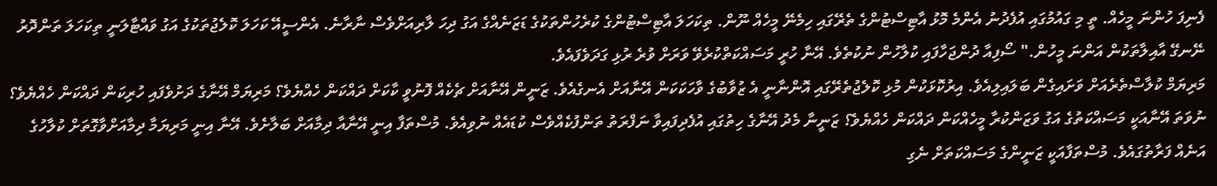ފެނިފަ ހުންނަ މީހެއް. ތީ މި ގައުމުގައި އުފެދުނު އެންމެ މޮޅު އާޓިސްޓުންގެ ތެރޭގައި ހިމެނޭ މީހެއް ނޫން. ތިކަހަލަ އާޓިސްޓުންގެ ކުރެހުންތަކުގެ ޑަޒަނެއްގެ އަގު ދިހަ ލާރިއަށްވެސް ނާރާނެ. އެންސީއޭ ކަހަލަ ކޮލެޖުތަކުގެ އަގު ވައްޓާލަނީ ތިކަހަލަ ތަންދޮރު ނޭނގޭ އާއިލާތަކުން އަންނަ މީހުން." ސޯފިއާ ދުންޖަހާފައި ކުލާހުން ނުކުތެވެ. އޭނާ ހުރީ މަސައްކަތްކުރެވޭ ވަރަށް ވުރެ ރުޅި ގަދަވެފައެވެ.
މަރިޔަމް ކުލާސްތެރެއަށް ވަށައިގެން ބަލައިލިއެވެ. އިރުކޮޅަކުން މުޅި ކޮލެޖުތެރޭގައި އޮންނާނީ އެ ޒުވާބުގެ ވާހަކަކަން އޭނާއަށް އެނގެއެވެ. ޒަނީން އޭނާއަށް ޗެކެއް ފޮނުވީ ކާކަށް ދައްކަން ހެއްޔެވެ؟ މަރިޔަމް އޭނާގެ ދަށުވެފައި ހުރިކަން ދައްކަން ހެއްޔެވެ؟ ނުވަތަ އޭނާއަކީ މަސައްކަތުގެ އަގު ވަޒަންކުރާ މީހެއްކަން ދައްކަން ހެއްޔެވެ؟ ޒަނީނާ މެދު އޭނާގެ ހިތުގައި އުފެދިފައިވާ ނަފްރަތު ތަންފުކެއްވެސް ކުޑައެއް ނުވިއެވެ. މުސްތަފާ އިނީ އޭނާއާ ދިމާއަށް ބަލާށެވެ. އޭނާ އިނީ މަރިޔަމާ ދިމާއަށްވާގޮތަށް ކުލާހުގެ އަނެއް ފަރާތުގައެވެ. މުސްތަފާއަކީ ޒަނީންގެ މަސައްކަތަށް ނެގި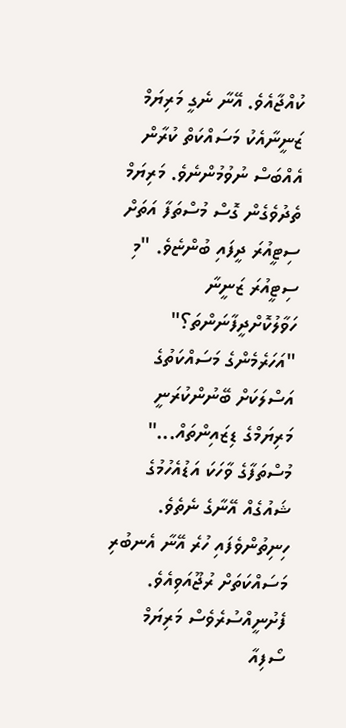ކުއްޖާއެވެ. އޭނާ ނެގީ މަރިޔަމް ޒަނީނާއެކު މަސައްކަތް ކުރާން އެއްބަސް ނުވުމުންނެވެ. މަރިޔަމް ތެދުވެގެން ގޮސް މުސްތަފާ އަތަށް ސިޓީއުރަ ދީފައި ބުންޏެވެ. "މި ސިޓީއުރަ ޒަނީނާ ހަވާލުކޮށްދީފާނަންތަ؟"
"އަހަރެމެންގެ މަސައްކަތުގެ އަސްލަކަށް ބޭނުންކުރަނީ މަރިޔަމްގެ ޑިޒައިންތައް..." މުސްތަފާގެ ވާހަކަ އަޑުއެހުމުގެ ޝައުގެއް އޭނާގެ ނެތެވެ. ހިނިތުންވެފައި ހުރެ އޭނާ އެނބުރި މަސައްކަތަށް ރުޖޫއަވިއެވެ.
ފެށުނީއްސުރެވެސް މަރިޔަމް ސޯފިއާ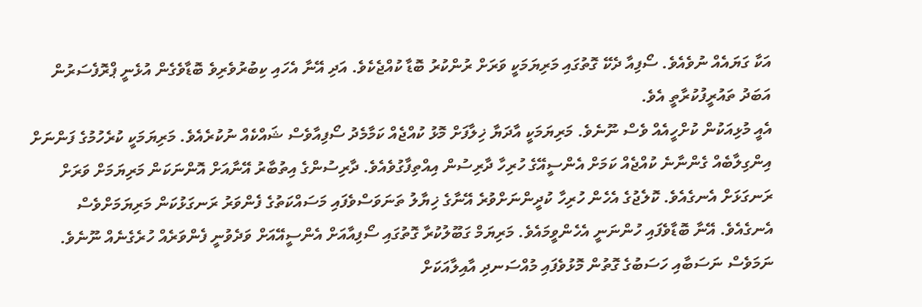އަކާ ގަޔައެއް ނުވެއެވެ. ސޯފިއާ ދެކޭ ގޮތުގައި މަރިޔަމަކީ ވަރަށް ރުންކުރު ބޮޑާ ކުއްޖެކެވެ. އަދި އޭނާ އެހައި ކިބުރުވެރިވެ ބޮޑާވެގެން އުޅެނީ ޕްރޮފެސަރުން އަބަދު ތައުރީފުކުރާތީ އެވެ.
އެއީ މުޅިއަކުން ކުށްހީއެއް ވެސް ނޫނެވެ. މަރިޔަމަކީ އާދަޔާ ޚިލާފަށް މޮޅު ކުއްޖެއް ކަމާމެދު ސޯފިއާވެސް ޝައްކެއް ނުކުރެއެވެ. މަރިޔަމަކީ ކުރެހުމުގެ ފަންނަށް އިންގިލާބެއް ގެންނާނެ ކުއްޖެއް ކަމަށް އެންސީއޭގެ ހުރިހާ ދާރިސުން އިއްތިފާގުވެއެވެ. ދާރިސުންގެ އިތުބާރު އޭނާއަށް އޮންނަކަން މަރިޔަމަށް ވަރަށް ރަނގަޅަށް އެނގެއެވެ. ކޮލެޖުގެ އެހެން ހުރިހާ ކުދީންނަށްވުރެ އޭނާގެ ޚިޔާލު ތަނަވަސްވެފައި މަސައްކަތުގެ ފެންވަރު ރަނގަޅުކަން މަރިޔަމަށްވެސް އެނގެއެވެ. އޭނާ ބޮޑާވެފައި ހުންނަނީ އެހެންވީމައެވެ. މަރިޔަމް ގަބޫލުކުރާ ގޮތުގައި ސޯފިއާއަށް އެންސީއޭއަށް ވަދެވުނީ ފެންވަރެއް ހުރެގެނެއް ނޫނެވެ. ނަމަވެސް ނަސަބާއި ހަސަބުގެ ގޮތުން މޮޅުވެފައި މުއްސަނދި އާއިލާއަކަށް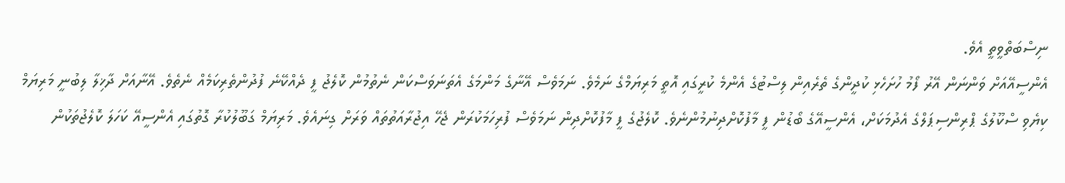ނިސްބަތްވީތީ އެވެ.
އެންސީއޭއަށް ވަންނަން އޭރު ފޯމު ހުށަހެޅި ކުދީންގެ ތެރެއިން ލިސްޓުގެ އެންމެ ކުރީގައި އޮތީ މަރިޔަމްގެ ނަމެވެ. ނަމަވެސް އޭނާގެ މަންމަގެ އެތަނަވަސްކަން ނެތުމުން ކޮލެޖު ފީ ދެއްކޭނެ ފުދުންތެރިކަމެއް ނެތެވެ. އޭނާއަށް ދާޚިލާ ލިބުނީ މަރިޔަމް ކިޔެވި ސްކޫލުގެ ޕްރިންސިޕަލްގެ އެދުމަކަށް، އެންސީއޭގެ ބޯޑުން ފީ މާފުކޮށްދިނުމުންނެވެ. ކޮލެޖުގެ ފީ މާފުކޮށްދިން ނަމަވެސް ފުރިހަމަކުރަން ޖެހޭ އިޖުރާއަތުތައް ވަރަށް ގިނައެވެ. މަރިޔަމް ގަބޫލުކުރާ ގޮތުގައި އެންސީއޭ ކަހަލަ ކޮލެޖުތަކުން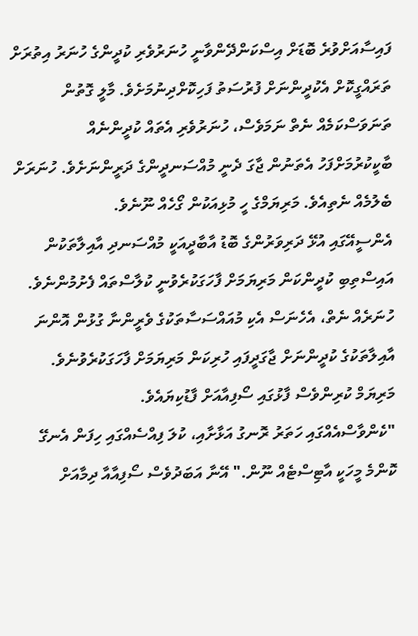ފައިސާއަށްވުރެ ބޮޑަށް އިސްކަންދޭންވާނީ ހުނަރުވެރި ކުދީންގެ ހުނަރު އިތުރަށް ތަރައްގީކޮށް އެކުދީންނަށް ފުރުސަތު ފަހިކޮށްދިނުމަށެވެ. މާލީ ގޮތުން ތަނަވަސްކަމެއް ނެތް ނަމަވެސް، ހުނަރުވެރި އެތައް ކުދީންނެއް ބާކީކުރުމަށްފަހު އެތަނުން ޖާގަ ދެނީ މުއްސަނދީންގެ ދަރީންނަށެވެ. ހުނަރަށް ބެލުމެއް ނެތިއެވެ. މަރިޔަމްގެ ހީ މުޅިއަކުން ގޯހެއް ނޫނެވެ.
އެންސީއޭގައި އުޅޭ ދަރިވަރުންގެ ބޮޑު އާބާދީއަކީ މުއްސަނދި އާއިލާތަކުން އައިސްތިބި ކުދީންކަން މަރިޔަމަށް ފާހަގަކުރެވުނީ ކުލާސްތައް ފެށުމުންނެވެ. ހުނަރެއް ނެތް، އެހެނަސް އެކި މުއައްސަސާތަކުގެ ވެރީންނާ ގުޅުން އޮންނަ އާއިލާތަކުގެ ކުދީންނަށް ޖާގަދީފައި ހުރިކަން މަރިޔަމަށް ފާހަގަކުރެވުނެވެ. މަރިޔަމް ކުރިންވެސް ފާޅުގައި ސޯފިއާއަށް ފާޑުކިޔައެވެ.
"ކެންވާސްއެއްގައި ހަތަރު ރޮނގު އަޅާށާއި، ކުލަ ފިއްސެއްގައި ހިފަން އެނގޭ ކޮންމެ މީހަކީ އާޓިސްޓެއް ނޫން." އޭނާ އަބަދުވެސް ސޯފިއާއާ ދިމާއަށް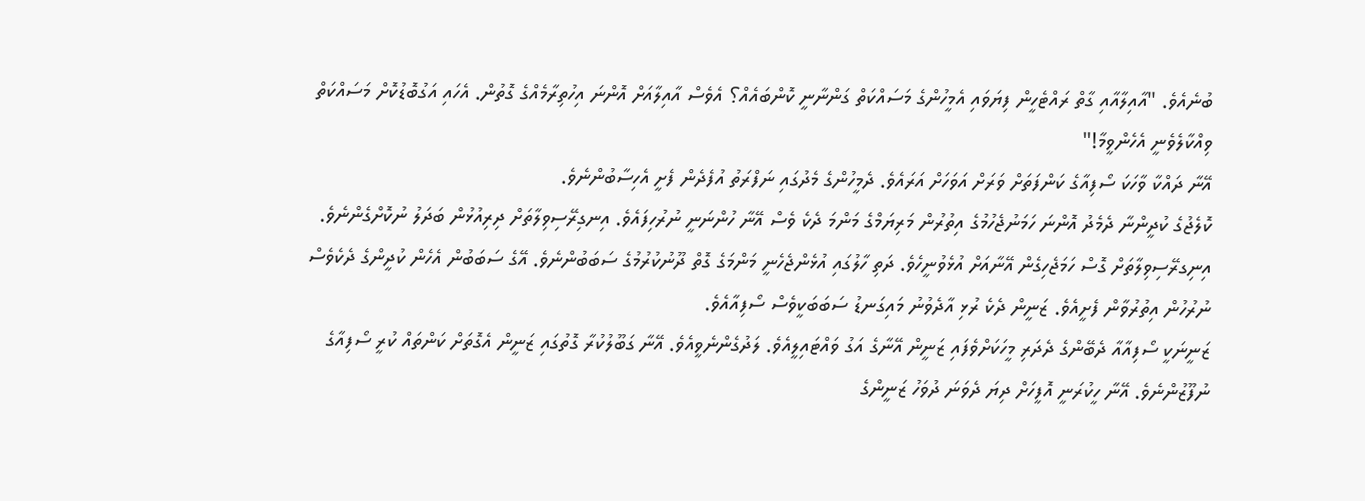ބުނެއެވެ. "އާއިލާއާއި ގާތް ރައްޓެހީން ފިޔަވައި އެމީހުންގެ މަސައްކަތް ގަންނާނީ ކޮންބައެއް؟ އެވެސް އާއިލާއަށް އޮންނަ އިހުތިރާމެއްގެ ގޮތުން. އެހައި އަގުބޮޑުކޮށް މަސައްކަތް ވިއްކާލެވެނީ އެހެންވީމާ!"
އޭނާ ދައްކާ ވާހަކަ ސޯފިއާގެ ކަންފަތަށް ވަރަށް އަވަހަށް އަރައެވެ. ދެމީހުންގެ މެދުގައި ނަފްރަތު އުފެދެން ފެށީ އެހިސާބުންނެވެ.
ކޮލެޖުގެ ކުދީންނާ ދެމެދު އޮންނަ ހަމަނުޖެހުމުގެ އިތުރުން މަރިޔަމްގެ މަންމަ ދެކެ ވެސް އޭނާ ހުންނަނީ ނުރުހިފައެވެ. އިނގިރޭސިވިލާތަށް ދިރިއުޅުން ބަދަލު ނުކޮށްގެންނެވެ. އިނިގރޭސިވިލާތަށް ގޮސް ހަމަޖެހިގެން އޭނާއަށް އުޅެވުނީހެވެ. ދަތި ހާލުގައި އުޅެންޖެހެނީ މަންމަގެ ގޮތް ދޫނުކުރުމުގެ ސަބަބުންނެވެ. އޭގެ ސަބަބުން އެހެން ކުދީންގެ ދެކެވެސް ނުރުހުން އިތުރުވާން ފެށީއެވެ. ޒަނީން ދެކެ ރުޅި އާދެވުނު މައިގަނޑު ސަބަބަކީވެސް ސޯފިއާއެވެ.
ޒަނީނަކީ ސޯފިއާއާ ދެބޭންގެ ދެދަރި މީހަކަށްވެފައި ޒަނީން އޭނާގެ އަގު ވައްޓައިލީއެވެ. ލަދުގެންނެވީއެވެ. އޭނާ ގަބޫލުކުރާ ގޮތުގައި ޒަނީން އެގޮތަށް ކަންތައް ކުރީ ސޯފިއާގެ ނުފޫޒުންނެވެ. އޭނާ ހީކުރަނީ އޮފީހަށް ދިޔަ ދެވަނަ ދުވަހު ޒަނީންގެ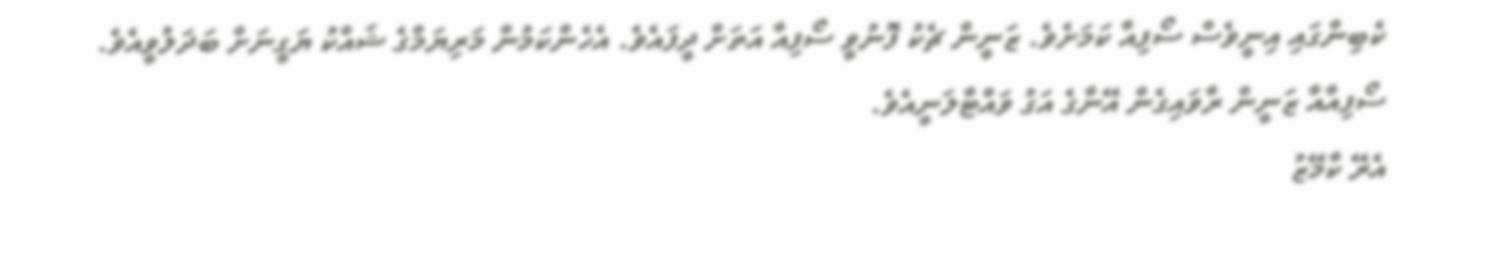ކެބިންގައި އިނީވެސް ސޯފިއާ ކަމަށެވެ. ޒަނީން ޗެކު ފޮނުވީ ސޯފިއާ އަތަށް ދީފައެވެ. އެހެންކަމުން މަރިޔަމްގެ ޝައްކު ޔަގީނަށް ބަދަލުވީއެވެ. ސޯފިއާއާ ޒަނީން ރާވައިގެން އޭނާގެ އަގު ވައްޓާލަނީއެވެ.
އެރޭ ކާމޭޒު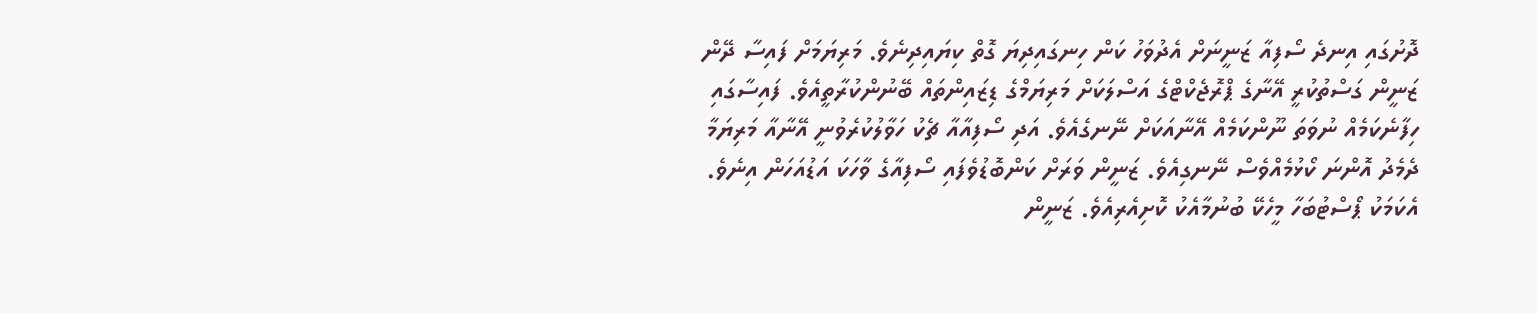ދޮށުގައި އިނދެ ސޯފިއާ ޒަނީނަށް އެދުވަހު ކަން ހިނގައިދިޔަ ގޮތް ކިޔައިދިނެވެ. މަރިޔަމަށް ފައިސާ ދޭން ޒަނީން ގަސްތުކުރީ އޭނާގެ ޕްރޮޖެކްޓްގެ އަސްލަކަށް މަރިޔަމްގެ ޑިޒައިންތައް ބޭނުންކުރާތީއެވެ. ފައިސާގައި ހިފާނެކަމެއް ނުވަތަ ނޫންކަމެއް އޭނާއަކަށް ނޭނގެއެވެ. އަދި ސޯފިއާއާ ޗެކު ހަވާލުކުރެވުނީ އޭނާއާ މަރިޔަމާ ދެމެދު އޮންނަ ކޯޅުމެއްވެސް ނޭނގިއެވެ. ޒަނީން ވަރަށް ކަންބޮޑުވެފައި ސޯފިއާގެ ވާހަކަ އަޑުއަހަން އިނެވެ. އެކަމަކު ޕޯސްޓުބަހާ މީހެކޭ ބުނުމާއެކު ކޮށިއެރިއެވެ. ޒަނީން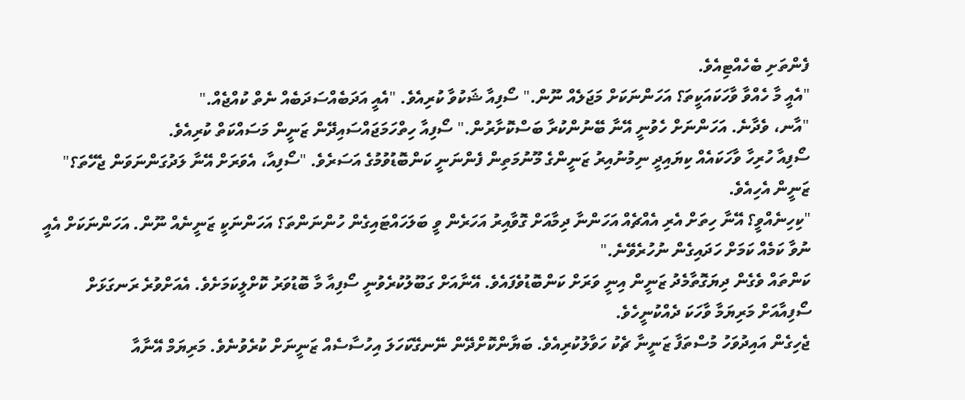ފެންތަށި ބެހެއްޓިއެވެ.
"އެއީ މާ ހެއްވާ ވާހަކައަކީތަ؟ އަހަންނަކަށް މަޖަލެއް ނޫން." ސޯފިއާ ޝަކުވާ ކުރިއެވެ. "އެއީ އަދަބެއްސަދަބެއް ނެތް ކުއްޖެއް."
"އާނ، ވެދާނެ. އަހަންނަށް ހެވުނީ އޭނާ ބޭނުންކުރާ ބަސްކޮށާރުން." ސޯފިއާ ހިތްހަމަޖައްސައިދޭން ޒަނީން މަސައްކަތް ކުރިއެވެ.
ސޯފިއާ ހުރިހާ ވާހަކައެއް ކިޔައިދީ ނިމުނުއިރު ޒަނީންގެ މޫނުމަތިން ފެންނަނީ ކަންބޮޑުވުމުގެ އަސަރެވެ. "ސޯފިއާ، އެވަރަށް އޭނާ ލަދުގަންނަވަން ޖެހޭތަ؟" ޒަނީން އެހިއެވެ.
"ކިހިނެއްވީ؟ އޭނާ ހިތަށް އެރި އެއްޗެއް އަހަންނާ ދިމާއަށް ގޮވާއިރު އަހަރެން ވީ ބަލަހައްޓައިގެން ހުންނަންތަ؟ އަހަންނަކީ ޒަނީނެއް ނޫން. އަހަންނަކަށް އެއީ ނުވާ ކަމެއް ކަމަށް ހަދައިގެން ނުހުރެވޭނެ."
ކަންތައް ވެގެން ދިޔަގޮތާމެދު ޒަނީން އިނީ ވަރަށް ކަންބޮޑުވެފައެވެ. އޭނާއަށް ގަބޫލުކުރެވުނީ ސޯފިއާ މާ ބޮޑުވަރު ކޮށްލީކަމަށެވެ. އެއަށްވުރެ ރަނގަޅަށް ސޯފިއާއަށް މަރިޔަމާ ވާހަކަ ދެއްކުނީހެވެ.
ޖެހިގެން އައިދުވަހު މުސްތަފާ ޒަނީނާ ޗެކު ހަވާލުކުރިއެވެ. ބަޔާންކޮށްދޭން ނޭނގޭކަހަލަ އިހުސާސެއް ޒަނީނަށް ކުރެވުނެވެ. މަރިޔަމް އޭނާއާ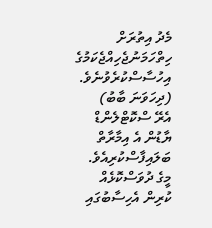މެދު އިތުރަށް ހިތްހަމަނުޖެހިއްޖެކަމުގެ އިހުސާސްކުރެވުނެވެ.
(ދިހަވަނަ ބާބު)
އެރޭ ސްކޮޓްލެންޑް ޔާޑުން އެ އިމާރާތް ބަލައިފާސްކުރިއެވެ. މީގެ ދުވަސްކޮޅެއް ކުރިން އެހިސާބުގައި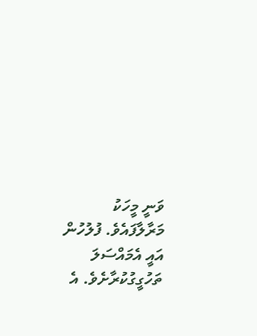ވަނީ މީހަކު މަރާލާފައެވެ. ފުލުހުން އައީ އެމައްސަލަ ތަހުގީގުކުރާށެވެ. އެ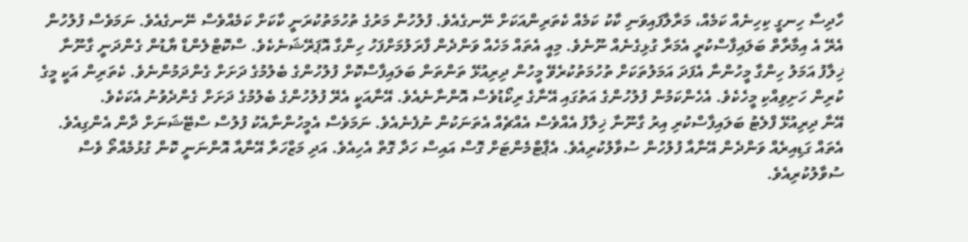ހާދިސާ ހިނގީ ކިހިނެއް ކަމެއް، މަރާލާފައިވަނި ކާކު ކަމެއް ކެތަރިންއަކަށް ނޭނގެއެވެ. ފުލުހުން މަރުގެ ތުހުމަތުކުރަނީ ކާކަށް ކަމެއްވެސް ނޭނގެއެވެ. ނަމަވެސް ފުލުހުން އެރޭ އެ އިމާރާތް ބަލައިފާސްކުރީ އެމަރާ ގުޅިގެނެއް ނޫނެވެ. މިއީ އެތައް މަހެއް ވަންދެން ފާރަލުމަށްފަހު ހިންގާ އޮޕަރޭޝަނެކެވެ. ސްކޮޓްލެންޑް ޔާޑުން ގެންދަނީ ގާނޫނާ ޚިލާފު އަމަލު ހިންގާ މީހުންނާ އެފަދަ އަމަލުތަކަށް ތުހުމަތުކުރެވޭ މީހުން ދިރިއުޅޭ ތަންތަން ބަލައިފާސްކޮށް ފުލުހުންގެ ބެލުމުގެ ދަށަށް ގެންދަމުންނެވެ. ކެތަރިން އަކީ މީގެ ކުރިން ހަށިވިއްކި މީހެކެވެ. އެހެންކަމުން ފުލުހުންގެ އަތުގައި އޭނާގެ ރިކޯޑުވެސް އޮންނާނެއެވެ. އޭނާއަކީ އެރޭ ފުލުހުންގެ ބެލުމުގެ ދަށަށް ގެންދެވުނު އެކަކެވެ.
އޭނާ ދިރިއުޅޭ ފްލެޓު ބަލައިފާސްކުރި އިރު ގާނޫނާ ޚިލާފު އެއްވެސް އެއްޗެއް އެތަނަކުން ނުފެނެއެވެ. ނަމަވެސް އެމީހުންނާއެކު ފުލުސް ސްޓޭޝަނަށް ދާން އެންގިއެވެ. އެތައް ގަޑިއިރެއް ވަންދެން އޭނާއާ ފުލުހުން ސުވާލުކުރިއެވެ. އެޕާޓްމެންޓަށް ގޮސް އައިސް ހަދާ ގޮތް އެހިއެވެ. އަދި މަޒްހަރާ އޭނާއާ އޮންނަނީ ކޮން ގުޅުމެއްތޯ ވެސް ސުވާލުކުރިއެވެ.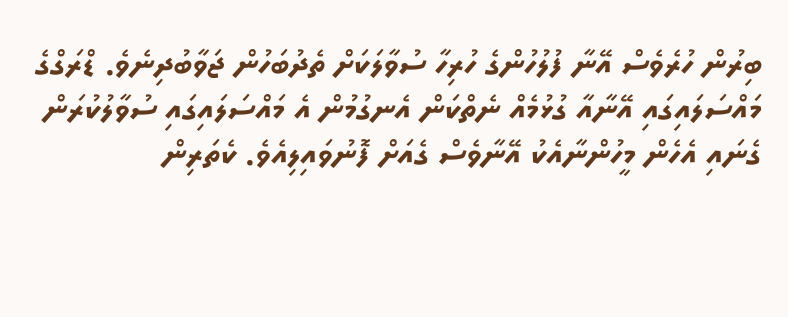ބިރުން ހުރެވެސް އޭނާ ފުލުހުންގެ ހުރިހާ ސުވާލަކަށް ތެދުބަހުން ޖަވާބުދިނެވެ. ޑްރަގްގެ މައްސަލައިގައި އޭނާއާ ގުޅުމެއް ނެތްކަން އެނގުމުން އެ މައްސަލައިގައި ސުވާލުކުރަން ގެނައި އެހެން މީހުންނާއެކު އޭނާވެސް ގެއަށް ފޮނުވައިލިއެވެ. ކެތަރިން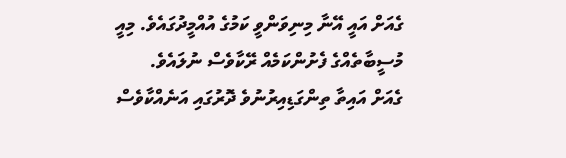ގެއަށް އައީ އޭނާ މިނިވަންވީ ކަމުގެ އުއްމީދުގައެވެ. މިއީ މުސީބާތެއްގެ ފެށުންކަމެއް ރޭކާވެސް ނުލައެވެ.
ގެއަށް އައިތާ ތިންގަޑިއިރުނުވެ ދޮރުގައި އަނެއްކާވެސް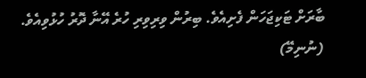ބާރަށް ޓަކިޖަހަން ފެށިއެވެ. ބިރުން ވިރިވިރި ހުރެ އޭނާ ދޮރު ހުޅުވިއެވެ.
(ނުނިމޭ)